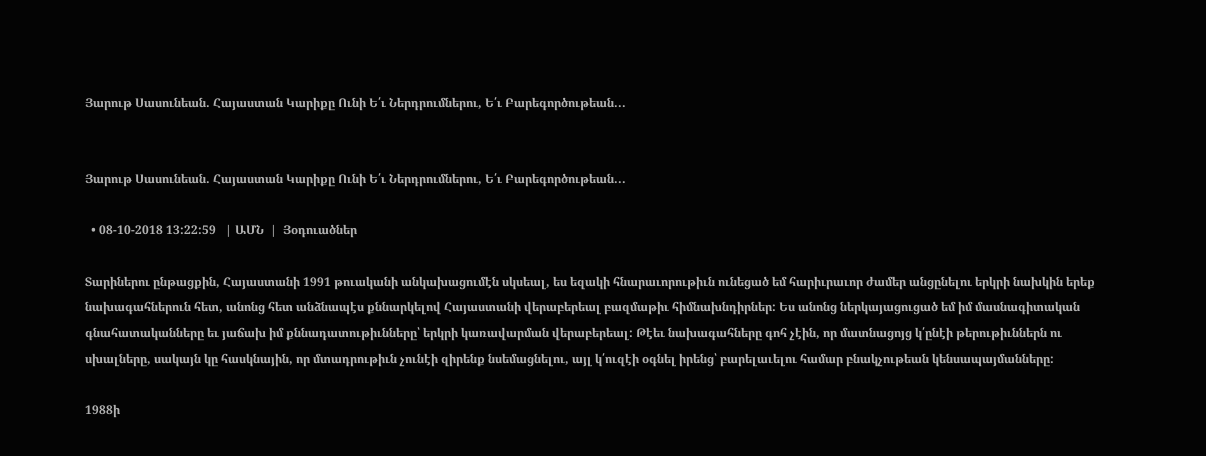Յարութ Սասունեան. Հայաստան Կարիքը Ունի Ե՛ւ Ներդրումներու, Ե՛ւ Բարեգործութեան...


Յարութ Սասունեան. Հայաստան Կարիքը Ունի Ե՛ւ Ներդրումներու, Ե՛ւ Բարեգործութեան...

  • 08-10-2018 13:22:59   | ԱՄՆ  |  Յօդուածներ

Տարիներու ընթացքին, Հայաստանի 1991 թուականի անկախացումէն սկսեալ, ես եզակի հնարաւորութիւն ունեցած եմ հարիւրաւոր ժամեր անցընելու երկրի նախկին երեք նախագահներուն հետ, անոնց հետ անձնապէս քննարկելով Հայաստանի վերաբերեալ բազմաթիւ հիմնախնդիրներ: Ես անոնց ներկայացուցած եմ իմ մասնագիտական գնահատականները եւ յաճախ իմ քննադատութիւնները՝ երկրի կառավարման վերաբերեալ: Թէեւ նախագահները գոհ չէին, որ մատնացոյց կ՛ընէի թերութիւններն ու սխալները, սակայն կը հասկնային, որ մտադրութիւն չունէի զիրենք նսեմացնելու, այլ կ՛ուզէի օգնել իրենց՝ բարելաւելու համար բնակչութեան կենսապայմանները:

1988ի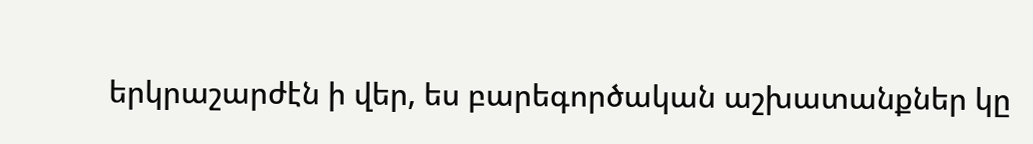երկրաշարժէն ի վեր, ես բարեգործական աշխատանքներ կը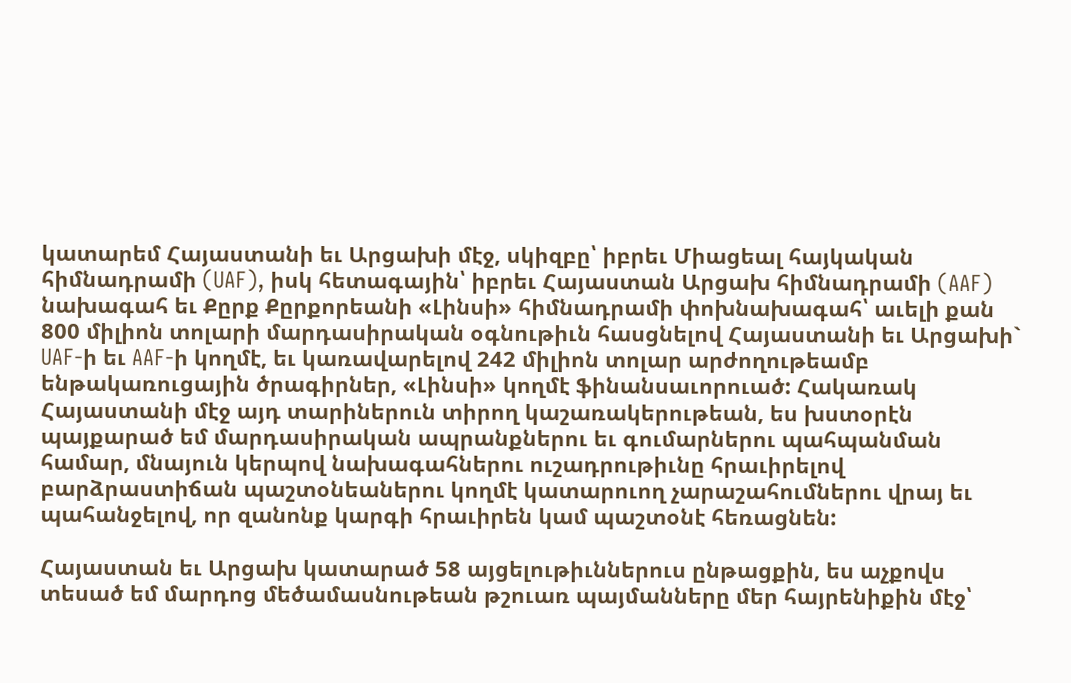կատարեմ Հայաստանի եւ Արցախի մէջ, սկիզբը՝ իբրեւ Միացեալ հայկական հիմնադրամի (UAF), իսկ հետագային՝ իբրեւ Հայաստան Արցախ հիմնադրամի (AAF) նախագահ եւ Քըրք Քըրքորեանի «Լինսի» հիմնադրամի փոխնախագահ՝ աւելի քան 800 միլիոն տոլարի մարդասիրական օգնութիւն հասցնելով Հայաստանի եւ Արցախի` UAF-ի եւ AAF-ի կողմէ, եւ կառավարելով 242 միլիոն տոլար արժողութեամբ ենթակառուցային ծրագիրներ, «Լինսի» կողմէ ֆինանսաւորուած: Հակառակ Հայաստանի մէջ այդ տարիներուն տիրող կաշառակերութեան, ես խստօրէն պայքարած եմ մարդասիրական ապրանքներու եւ գումարներու պահպանման համար, մնայուն կերպով նախագահներու ուշադրութիւնը հրաւիրելով բարձրաստիճան պաշտօնեաներու կողմէ կատարուող չարաշահումներու վրայ եւ պահանջելով, որ զանոնք կարգի հրաւիրեն կամ պաշտօնէ հեռացնեն:

Հայաստան եւ Արցախ կատարած 58 այցելութիւններուս ընթացքին, ես աչքովս տեսած եմ մարդոց մեծամասնութեան թշուառ պայմանները մեր հայրենիքին մէջ՝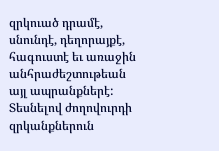զրկուած դրամէ, սնունդէ, դեղորայքէ, հագուստէ եւ առաջին անհրաժեշտութեան այլ ապրանքներէ: Տեսնելով ժողովուրդի զրկանքներուն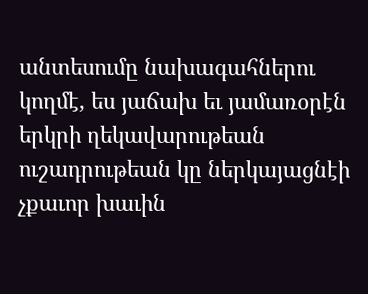անտեսումը նախագահներու կողմէ, ես յաճախ եւ յամառօրէն երկրի ղեկավարութեան ուշադրութեան կը ներկայացնէի չքաւոր խաւին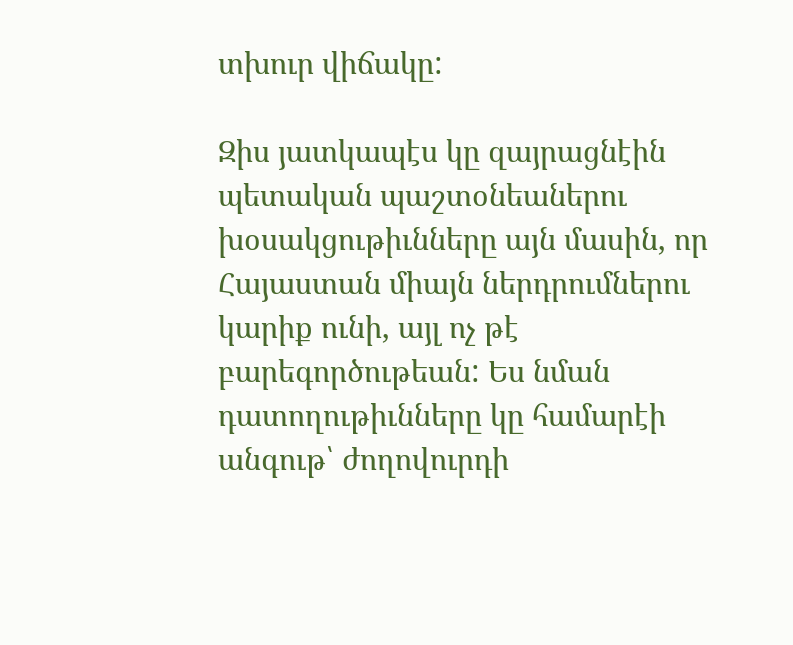տխուր վիճակը:

Զիս յատկապէս կը զայրացնէին պետական պաշտօնեաներու խօսակցութիւնները այն մասին, որ Հայաստան միայն ներդրումներու կարիք ունի, այլ ոչ թէ բարեգործութեան: Ես նման դատողութիւնները կը համարէի անգութ՝ ժողովուրդի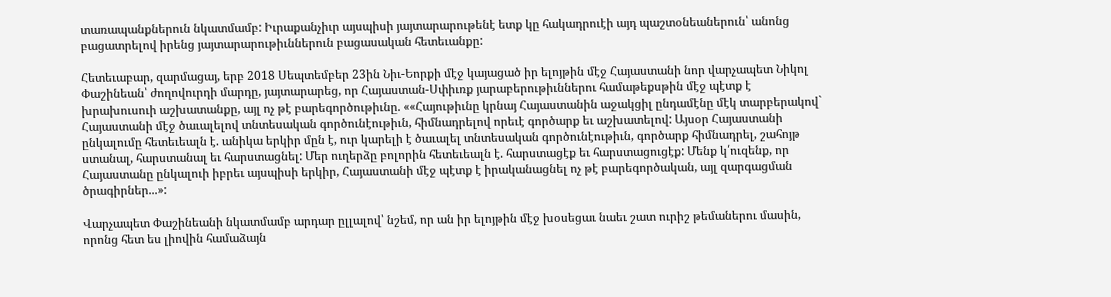տառապանքներուն նկատմամբ: Իւրաքանչիւր այսպիսի յայտարարութենէ ետք կը հակադրուէի այդ պաշտօնեաներուն՝ անոնց բացատրելով իրենց յայտարարութիւններուն բացասական հետեւանքը:

Հետեւաբար, զարմացայ, երբ 2018 Սեպտեմբեր 23ին Նիւ-Եորքի մէջ կայացած իր ելոյթին մէջ Հայաստանի նոր վարչապետ Նիկոլ Փաշինեան՝ ժողովուրդի մարդը, յայտարարեց, որ Հայաստան-Սփիւռք յարաբերութիւններու համաթեքսթին մէջ պէտք է խրախուսուի աշխատանքը, այլ ոչ թէ բարեգործութիւնը. ««Հայութիւնը կրնայ Հայաստանին աջակցիլ ընդամէնը մէկ տարբերակով` Հայաստանի մէջ ծաւալելով տնտեսական գործունէութիւն, հիմնադրելով որեւէ գործարք եւ աշխատելով: Այսօր Հայաստանի ընկալումը հետեւեալն է. անիկա երկիր մըն է, ուր կարելի է ծաւալել տնտեսական գործունէութիւն, գործարք հիմնադրել, շահոյթ ստանալ, հարստանալ եւ հարստացնել: Մեր ուղերձը բոլորին հետեւեալն է. հարստացէք եւ հարստացուցէք: Մենք կ՛ուզենք, որ Հայաստանը ընկալուի իբրեւ այսպիսի երկիր, Հայաստանի մէջ պէտք է իրականացնել ոչ թէ բարեգործական, այլ զարգացման ծրագիրներ...»:

Վարչապետ Փաշինեանի նկատմամբ արդար ըլլալով՝ նշեմ, որ ան իր ելոյթին մէջ խօսեցաւ նաեւ շատ ուրիշ թեմաներու մասին, որոնց հետ ես լիովին համաձայն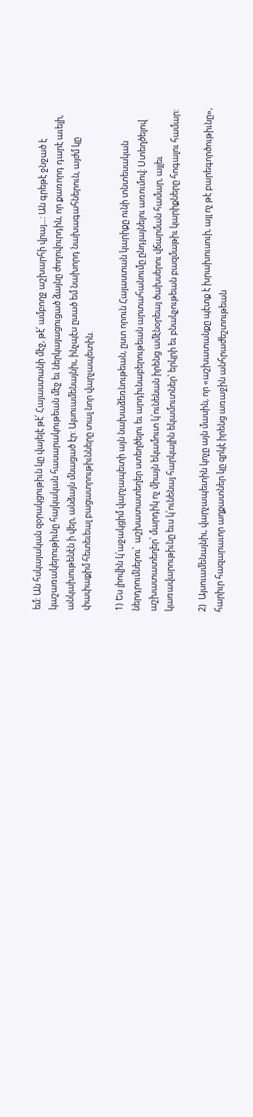եմ: Ան հսկայական զօրակցութիւն կը վայելէ թէ՛ Հայաստանի մէջ, թէ՛ ամբողջ աշխարհի վրայ...: Ան գրեթէ ջնջած է կաշառակերութիւնը հայկական հասարակութեան մէջ եւ ներկայացուցած ձայնը ժողովուրդին, որ քառորդ դարէ աւելի, անկախութենէն ի վեր, անձայն մնացած էր: Այսուամենայնիւ, ինչպէս ըսած եմ նախորդ նախագահներուն, այժմ կը փափաքիմ հետեւեալ բացատրութիւնները տալ նոր վարչապետին.

1) Ես լիովին կ՛աջակցիմ վարչապետի այն նախաձեռնութեան, ըստ որուն Հայաստան կարիքը ունի տնտեսական ներդրումներու՝  աշխատատեղեր ստեղծելու եւ արդիւնաբերութեան արտահանումը ընդլայնելու առումով: Ստեղծելով աշխատատեղեր՝ մարդիկ ոչ միայն եկամուտ կ՛ունենան իրենց ամէնօրեայ ծախսերու վճարման համար, այլեւ կառավարութիւնը եւս կ՛ունենայ հարկային եկամուտներ՝ երկրի եւ բնակչութեան բազմաթիւ կարիքները հոգալու համար:

2)  Այսուամենայնիւ, վարչապետին կոչը այն մասին, որ «աշխատանքը պէտք է խրախուսուի, այլ ոչ թէ բարեգործութիւնը», հարիւր հազարաւոր աղքատներ կը զրկէ իրենց առաջին անհրաժեշտութեան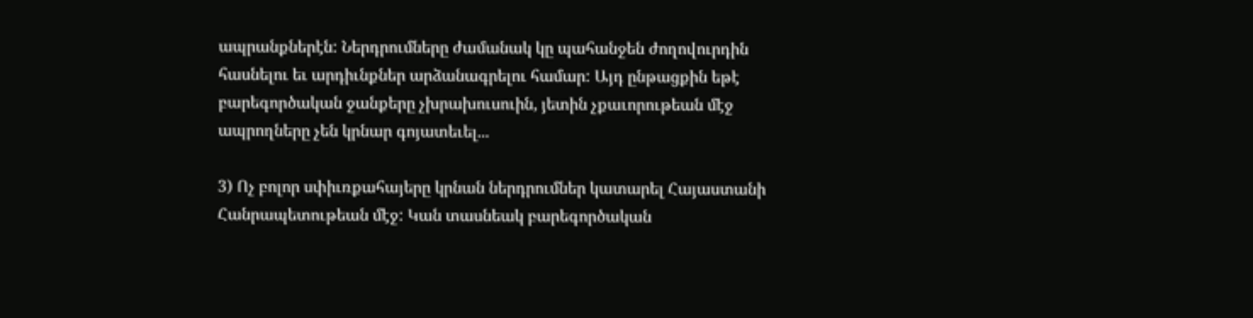ապրանքներէն: Ներդրումները ժամանակ կը պահանջեն ժողովուրդին հասնելու եւ արդիւնքներ արձանագրելու համար: Այդ ընթացքին եթէ բարեգործական ջանքերը չխրախուսուին, յետին չքաւորութեան մէջ ապրողները չեն կրնար գոյատեւել...

3) Ոչ բոլոր սփիւռքահայերը կրնան ներդրումներ կատարել Հայաստանի Հանրապետութեան մէջ: Կան տասնեակ բարեգործական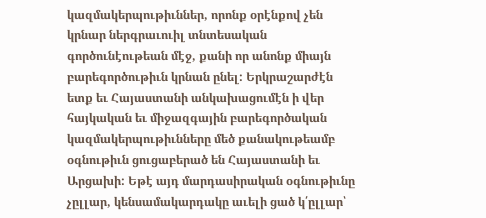կազմակերպութիւններ, որոնք օրէնքով չեն կրնար ներգրաւուիլ տնտեսական գործունէութեան մէջ, քանի որ անոնք միայն բարեգործութիւն կրնան ընել: Երկրաշարժէն ետք եւ Հայաստանի անկախացումէն ի վեր հայկական եւ միջազգային բարեգործական կազմակերպութիւնները մեծ քանակութեամբ օգնութիւն ցուցաբերած են Հայաստանի եւ Արցախի: Եթէ այդ մարդասիրական օգնութիւնը չըլլար, կենսամակարդակը աւելի ցած կ՛ըլլար՝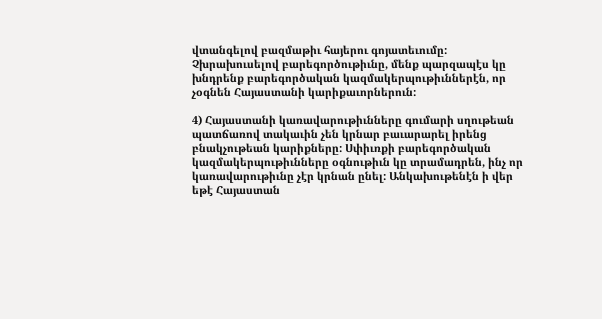վտանգելով բազմաթիւ հայերու գոյատեւումը: Չխրախուսելով բարեգործութիւնը, մենք պարզապէս կը խնդրենք բարեգործական կազմակերպութիւններէն, որ չօգնեն Հայաստանի կարիքաւորներուն:

4) Հայաստանի կառավարութիւնները գումարի սղութեան պատճառով տակաւին չեն կրնար բաւարարել իրենց բնակչութեան կարիքները: Սփիւռքի բարեգործական կազմակերպութիւնները օգնութիւն կը տրամադրեն, ինչ որ կառավարութիւնը չէր կրնան ընել: Անկախութենէն ի վեր եթէ Հայաստան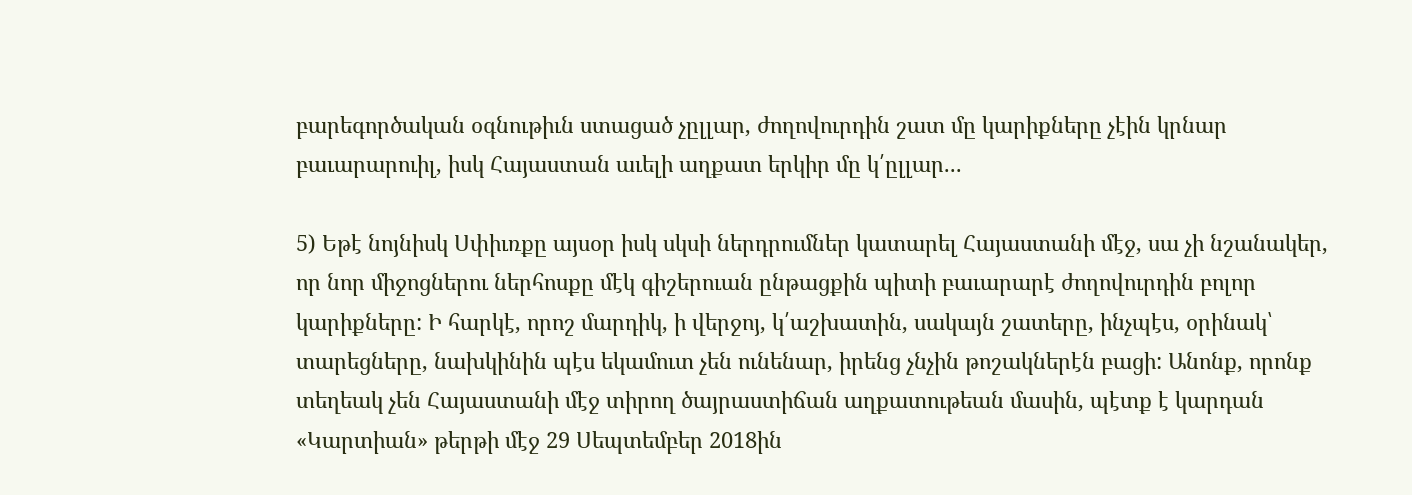բարեգործական օգնութիւն ստացած չըլլար, ժողովուրդին շատ մը կարիքները չէին կրնար բաւարարուիլ, իսկ Հայաստան աւելի աղքատ երկիր մը կ՛ըլլար...

5) Եթէ նոյնիսկ Սփիւռքը այսօր իսկ սկսի ներդրումներ կատարել Հայաստանի մէջ, սա չի նշանակեր, որ նոր միջոցներու ներհոսքը մէկ գիշերուան ընթացքին պիտի բաւարարէ ժողովուրդին բոլոր կարիքները: Ի հարկէ, որոշ մարդիկ, ի վերջոյ, կ՛աշխատին, սակայն շատերը, ինչպէս, օրինակ՝ տարեցները, նախկինին պէս եկամուտ չեն ունենար, իրենց չնչին թոշակներէն բացի: Անոնք, որոնք տեղեակ չեն Հայաստանի մէջ տիրող ծայրաստիճան աղքատութեան մասին, պէտք է կարդան «Կարտիան» թերթի մէջ 29 Սեպտեմբեր 2018ին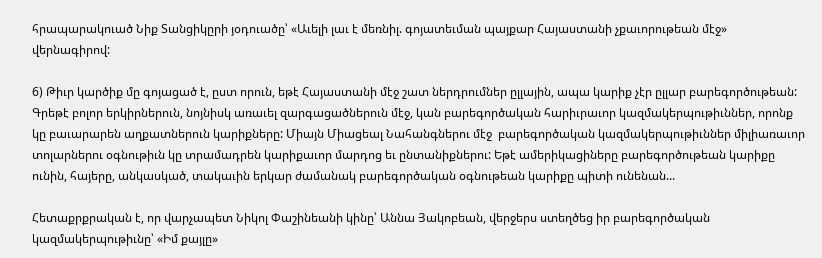հրապարակուած Նիք Տանցիկըրի յօդուածը՝ «Աւելի լաւ է մեռնիլ. գոյատեւման պայքար Հայաստանի չքաւորութեան մէջ» վերնագիրով:

6) Թիւր կարծիք մը գոյացած է, ըստ որուն, եթէ Հայաստանի մէջ շատ ներդրումներ ըլլային, ապա կարիք չէր ըլլար բարեգործութեան: Գրեթէ բոլոր երկիրներուն, նոյնիսկ առաւել զարգացածներուն մէջ, կան բարեգործական հարիւրաւոր կազմակերպութիւններ, որոնք կը բաւարարեն աղքատներուն կարիքները: Միայն Միացեալ Նահանգներու մէջ  բարեգործական կազմակերպութիւններ միլիառաւոր տոլարներու օգնութիւն կը տրամադրեն կարիքաւոր մարդոց եւ ընտանիքներու: Եթէ ամերիկացիները բարեգործութեան կարիքը ունին, հայերը, անկասկած, տակաւին երկար ժամանակ բարեգործական օգնութեան կարիքը պիտի ունենան...

Հետաքրքրական է, որ վարչապետ Նիկոլ Փաշինեանի կինը՝ Աննա Յակոբեան, վերջերս ստեղծեց իր բարեգործական կազմակերպութիւնը՝ «Իմ քայլը»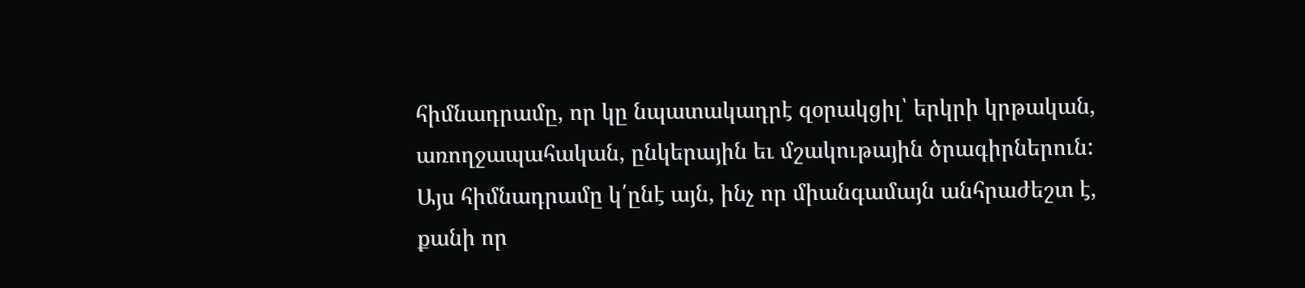հիմնադրամը, որ կը նպատակադրէ զօրակցիլ՝ երկրի կրթական, առողջապահական, ընկերային եւ մշակութային ծրագիրներուն: Այս հիմնադրամը կ՛ընէ այն, ինչ որ միանգամայն անհրաժեշտ է, քանի որ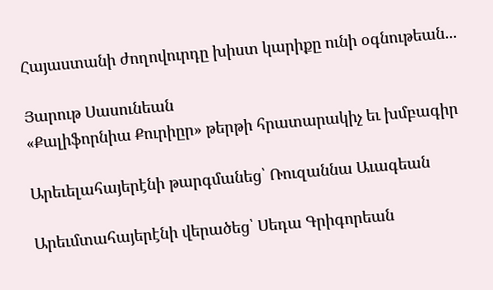Հայաստանի ժողովուրդը խիստ կարիքը ունի օգնութեան...

Յարութ Սասունեան
«Քալիֆորնիա Քուրիըր» թերթի հրատարակիչ եւ խմբագիր

Արեւելահայերէնի թարգմանեց՝ Ռուզաննա Աւագեան

Արեւմտահայերէնի վերածեց՝ Սեդա Գրիգորեան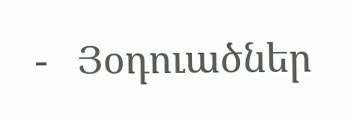-   Յօդուածներ